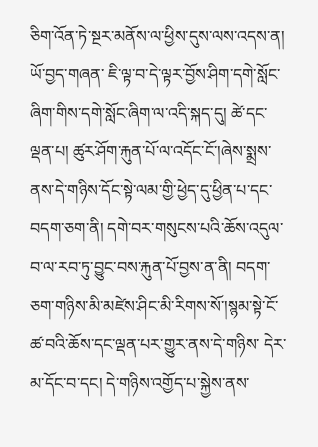ཅིག་འོན་ཏེ་སྔར་མནོས་ལ་ཕྱིས་དུས་ལས་འདས་ན། ཡོ་བྱད་གཞན་ ཇི་ལྟ་བ་དེ་ལྟར་བྱོས་ཤིག་དགེ་སློང་ཞིག་གིས་དགེ་སློང་ཞིག་ལ་འདི་སྐད་དུ། ཚེ་དང་ལྡན་པ། ཚུར་ཤོག་རྐུན་པོ་ལ་འདོང་ངོ་།ཞེས་སྨྲས་ནས་དེ་གཉིས་དོང་སྟེ་ལམ་གྱི་ཕྱེད་དུ་ཕྱིན་པ་དང་ བདག་ཅག་ནི། དགེ་བར་གསུངས་པའི་ཆོས་འདུལ་བ་ལ་རབ་ཏུ་བྱུང་བས་རྐུན་པོ་བྱས་ན་ནི། བདག་ཅག་གཉིས་མི་མཛེས་ཤིང་མི་རིགས་སོ་།སྙམ་སྟེ་ངོ་ཚ་བའི་ཆོས་དང་ལྡན་པར་གྱུར་ནས་དེ་གཉིས་ དེར་མ་དོང་བ་དང། དེ་གཉིས་འགྱོད་པ་སྐྱེས་ནས་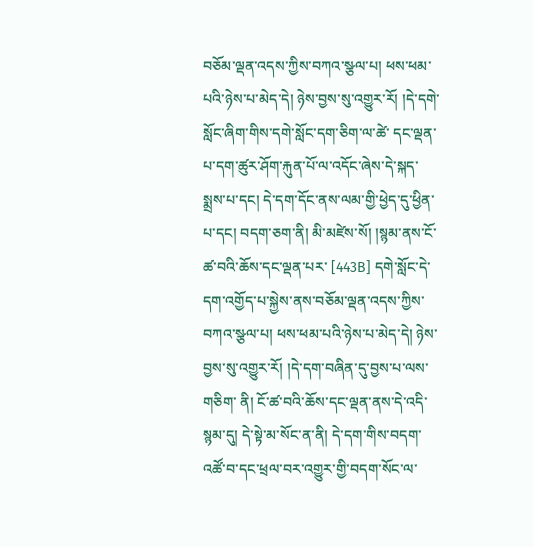བཅོམ་ལྡན་འདས་ཀྱིས་བཀའ་སྩལ་པ། ཕས་ཕམ་པའི་ཉེས་པ་མེད་དེ། ཉེས་བྱས་སུ་འགྱུར་རོ། །དེ་དགེ་སློང་ཞིག་གིས་དགེ་སློང་དག་ཅིག་ལ་ཚེ་ དང་ལྡན་པ་དག་ཚུར་ཤོག་རྐུན་པོ་ལ་འདོང་ཞེས་དེ་སྐད་སྨྲས་པ་དང། དེ་དག་དོང་ནས་ལམ་གྱི་ཕྱེད་དུ་ཕྱིན་པ་དང། བདག་ཅག་ནི། མི་མཛེས་སོ། །སྙམ་ནས་ངོ་ཚ་བའི་ཆོས་དང་ལྡན་པར་ [443B] དགེ་སློང་དེ་དག་འགྱོད་པ་སྐྱེས་ནས་བཅོམ་ལྡན་འདས་ཀྱིས་བཀའ་སྩལ་པ། ཕས་ཕམ་པའི་ཉེས་པ་མེད་དེ། ཉེས་བྱས་སུ་འགྱུར་རོ། །དེ་དག་བཞིན་དུ་བྱས་པ་ལས་གཅིག་ ནི། ངོ་ཚ་བའི་ཆོས་དང་ལྡན་ནས་དེ་འདི་སྙམ་དུ། དེ་སྟེ་མ་སོང་ན་ནི། དེ་དག་གིས་བདག་འཚོ་བ་དང་ཕྲལ་བར་འགྱུར་གྱི་བདག་སོང་ལ་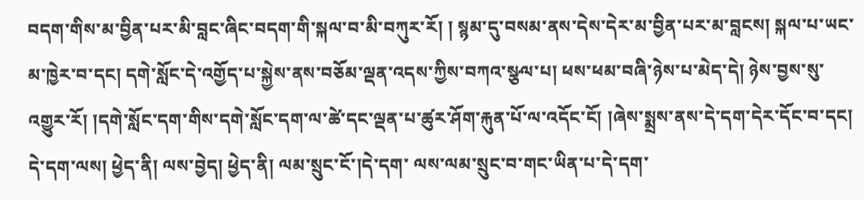བདག་གིས་མ་བྱིན་པར་མི་བླང་ཞིང་བདག་གི་སྐལ་བ་མི་བཀུར་རོ། ། སྙམ་དུ་བསམ་ནས་དེས་དེར་མ་བྱིན་པར་མ་བླངས། སྐལ་པ་ཡང་མ་ཁྱེར་བ་དང། དགེ་སློང་དེ་འགྱོད་པ་སྐྱེས་ནས་བཅོམ་ལྡན་འདས་ཀྱིས་བཀའ་སྩལ་པ། ཕས་ཕམ་བཞི་ཉེས་པ་མེད་དེ། ཉེས་བྱས་སུ་ འགྱུར་རོ། །དགེ་སློང་དག་གིས་དགེ་སློང་དག་ལ་ཚེ་དང་ལྡན་པ་ཚུར་ཤོག་རྐུན་པོ་ལ་འདོང་ངོ། །ཞེས་སྨྲས་ནས་དེ་དག་དེར་དོང་བ་དང། དེ་དག་ལས། ཕྱེད་ནི། ལས་བྱེད། ཕྱེད་ནི། ལམ་སྲུང་ངོ་།དེ་དག་ ལས་ལམ་སྲུང་བ་གང་ཡིན་པ་དེ་དག་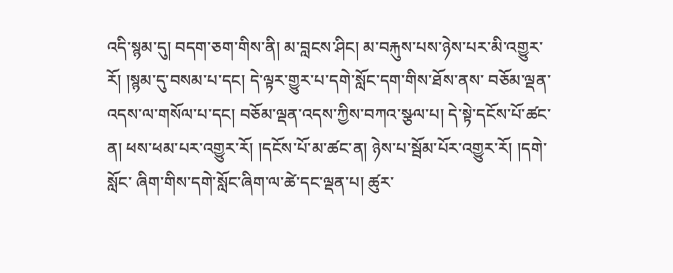འདི་སྙམ་དུ། བདག་ཅག་གིས་ནི། མ་བླངས་ཤིང། མ་བརྐུས་པས་ཉེས་པར་མི་འགྱུར་རོ། །སྙམ་དུ་བསམ་པ་དང། དེ་ལྟར་གྱུར་པ་དགེ་སློང་དག་གིས་ཐོས་ནས་ བཅོམ་ལྡན་འདས་ལ་གསོལ་པ་དང། བཅོམ་ལྡན་འདས་ཀྱིས་བཀའ་སྩལ་པ། དེ་སྟེ་དངོས་པོ་ཚང་ན། ཕས་ཕམ་པར་འགྱུར་རོ། །དངོས་པོ་མ་ཚང་ན། ཉེས་པ་སྦོམ་པོར་འགྱུར་རོ། །དགེ་སློང་ ཞིག་གིས་དགེ་སློང་ཞིག་ལ་ཚེ་དང་ལྡན་པ། ཚུར་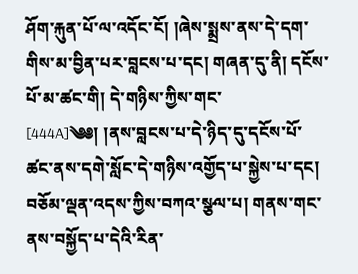ཤོག་རྐུན་པོ་ལ་འདོང་ངོ། །ཞེས་སྨྲས་ནས་དེ་དག་གིས་མ་བྱིན་པར་བླངས་པ་དང། གཞན་དུ་ནི། དངོས་པོ་མ་ཚང་གི། དེ་གཉིས་ཀྱིས་གང་ [444A]༄༅། །ནས་བླངས་པ་དེ་ཉིད་དུ་དངོས་པོ་ཚང་ནས་དགེ་སློང་དེ་གཉིས་འགྱོད་པ་སྐྱེས་པ་དང། བཅོམ་ལྡན་འདས་ཀྱིས་བཀའ་སྩལ་པ། གནས་གང་ནས་བསྐྱོད་པ་དེའི་རིན་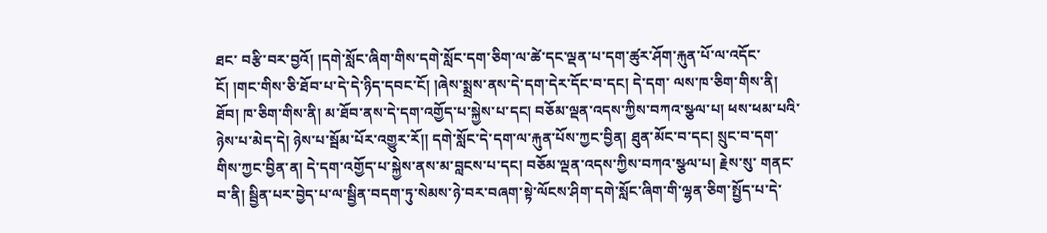ཐང་ བརྩི་བར་བྱའོ། །དགེ་སློང་ཞིག་གིས་དགེ་སློང་དག་ཅིག་ལ་ཚེ་དང་ལྡན་པ་དག་ཚུར་ཤོག་རྐུན་པོ་ལ་འདོང་ངོ། །གང་གིས་ཅི་ཐོབ་པ་དེ་དེ་ཉིད་དབང་ངོ། །ཞེས་སྨྲས་ནས་དེ་དག་དེར་དོང་བ་དང། དེ་དག་ ལས་ཁ་ཅིག་གིས་ནི། ཐོབ། ཁ་ཅིག་གིས་ནི། མ་ཐོབ་ནས་དེ་དག་འགྱོད་པ་སྐྱེས་པ་དང། བཅོམ་ལྡན་འདས་ཀྱིས་བཀའ་སྩལ་པ། ཕས་ཕམ་པའི་ཉེས་པ་མེད་དེ། ཉེས་པ་སྦོམ་པོར་འགྱུར་རོ།། དགེ་སློང་དེ་དག་ལ་རྐུན་པོས་ཀྱང་བྱིན། ཐུན་མོང་བ་དང། སྲུང་བ་དག་གིས་ཀྱང་བྱིན་ན། དེ་དག་འགྱོད་པ་སྐྱེས་ནས་མ་བླངས་པ་དང། བཅོམ་ལྡན་འདས་ཀྱིས་བཀའ་སྩལ་པ། རྗེས་སུ་ གནང་བ་ནི། སྦྱིན་པར་བྱེད་པ་ལ་སྦྱིན་བདག་ཏུ་སེམས་ཉེ་བར་བཞག་སྟེ་ལོངས་ཤིག་དགེ་སློང་ཞིག་གི་ལྷན་ཅིག་སྤྱོད་པ་དེ་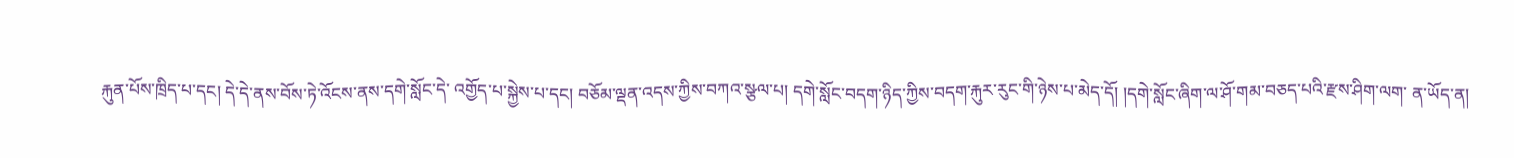རྐུན་པོས་ཁྲིད་པ་དང། དེ་དེ་ནས་བོས་ཏེ་འོངས་ནས་དགེ་སློང་དེ་ འགྱོད་པ་སྐྱེས་པ་དང། བཅོམ་ལྡན་འདས་ཀྱིས་བཀའ་སྩལ་པ། དགེ་སློང་བདག་ཉིད་ཀྱིས་བདག་རྐུར་རུང་གི་ཉེས་པ་མེད་དོ། །དགེ་སློང་ཞིག་ལ་ཤོ་གམ་བཅད་པའི་རྫས་ཤིག་ལག་ ན་ཡོད་ན།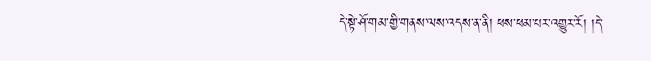དེ་སྟེ་ཤོ་གམ་གྱི་གནས་ལས་འདས་ན་ནི། ཕས་ཕམ་པར་འགྱུར་རོ། །དེ་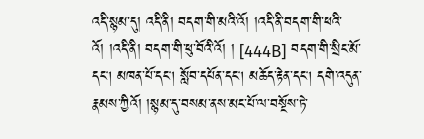འདི་སྙམ་དུ། འདི་ནི། བདག་གི་མའི་འོ། །འདི་ནི་བདག་གི་ཕའི་འོ། །འདི་ནི། བདག་གི་ཕུ་བོའི་འོ། ། [444B] བདག་གི་སྲིང་མོ་དང། མཁན་པོ་དང། སློབ་དཔོན་དང། མཆོད་རྟེན་དང། དགེ་འདུན་རྣམས་ཀྱིའོ། །སྙམ་དུ་བསམ་ནས་མང་པོ་ལ་བསྔོས་ཏེ་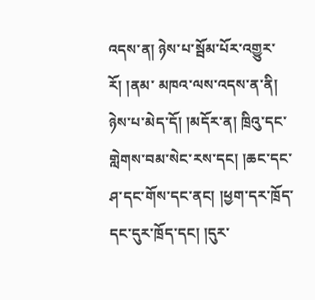འདས་ན། ཉེས་པ་སྦོམ་པོར་འགྱུར་རོ། །ནམ་ མཁའ་ལས་འདས་ན་ནི། ཉེས་པ་མེད་དོ། །མདོར་ན། ཁྲིའུ་དང་གླེགས་བམ་སེང་རས་དང། །ཆང་དང་ཤ་དང་གོས་དང་ནང། །ཕྱག་དར་ཁྲོད་དང་དུར་ཁྲོད་དང། །དུར་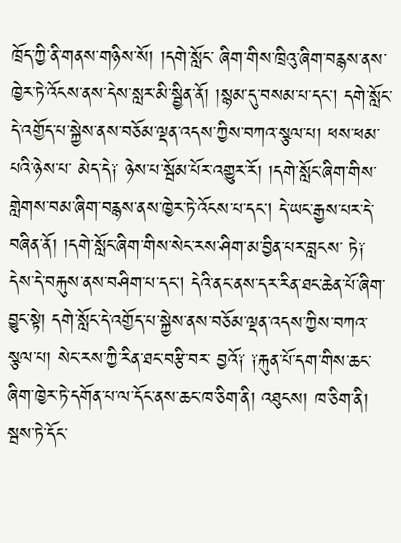ཁྲོད་ཀྱི་ནི་གནས་གཉིས་སོ། །དགེ་སློང་ ཞིག་གིས་ཁྲིའུ་ཞིག་བརྙས་ནས་ཁྱེར་ཏེ་འོངས་ནས་དེས་སླར་མི་སྦྱིན་ནོ། །སྙམ་དུ་བསམ་པ་དང། དགེ་སློང་དེ་འགྱོད་པ་སྐྱེས་ནས་བཅོམ་ལྡན་འདས་ཀྱིས་བཀའ་སྩལ་པ། ཕས་ཕམ་པའི་ཉེས་པ་ མེད་དེ༑ ཉེས་པ་སྦོམ་པོར་འགྱུར་རོ། །དགེ་སློང་ཞིག་གིས་གླེགས་བམ་ཞིག་བརྙས་ནས་ཁྱེར་ཏེ་འོངས་པ་དང། དེ་ཡང་རྒྱས་པར་དེ་བཞིན་ནོ། །དགེ་སློང་ཞིག་གིས་སེང་རས་ཤིག་མ་བྱིན་པར་བླངས་ ཏེ༑ དེས་དེ་བརྐུས་ནས་བཤིག་པ་དང། དེའི་ནང་ནས་དར་རིན་ཐང་ཆེན་པོ་ཞིག་བྱུང་སྟེ། དགེ་སློང་དེ་འགྱོད་པ་སྐྱེས་ནས་བཅོམ་ལྡན་འདས་ཀྱིས་བཀའ་སྩལ་པ། སེང་རས་ཀྱི་རིན་ཐང་བརྩི་བར་ བྱའོ༑ ༑རྐུན་པོ་དག་གིས་ཆང་ཞིག་ཁྱེར་ཏེ་དགོན་པ་ལ་དོང་ནས་ཆང་ཁ་ཅིག་ནི། འཐུངས། ཁ་ཅིག་ནི། སྦས་ཏེ་དོང་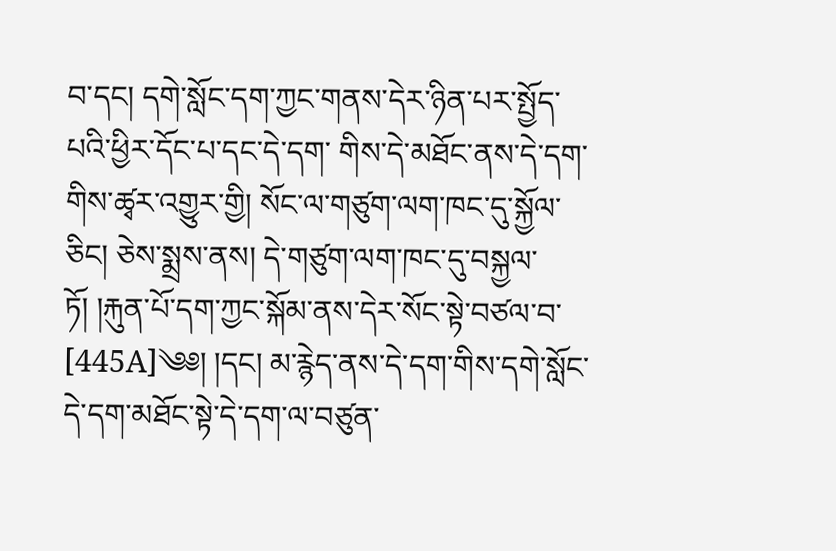བ་དང། དགེ་སློང་དག་ཀྱང་གནས་དེར་ཉིན་པར་སྤྱོད་པའི་ཕྱིར་དོང་པ་དང་དེ་དག་ གིས་དེ་མཐོང་ནས་དེ་དག་གིས་ཚྭར་འགྱུར་གྱི། སོང་ལ་གཙུག་ལག་ཁང་དུ་སྐྱོལ་ཅིང། ཅེས་སྨྲས་ནས། དེ་གཙུག་ལག་ཁང་དུ་བསྐྱལ་ཏོ། །རྐུན་པོ་དག་ཀྱང་སྐོམ་ནས་དེར་སོང་སྟེ་བཙལ་བ་ [445A]༄༅། །དང། མ་རྙེད་ནས་དེ་དག་གིས་དགེ་སློང་དེ་དག་མཐོང་སྟེ་དེ་དག་ལ་བཙུན་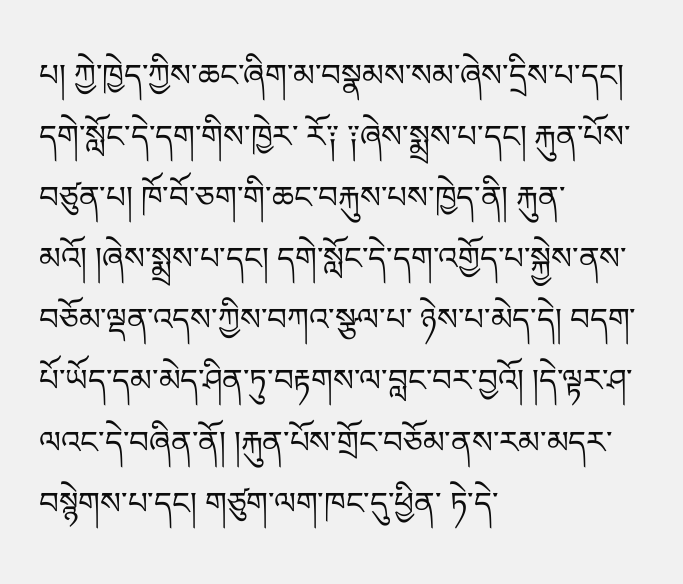པ། ཀྱེ་ཁྱེད་ཀྱིས་ཆང་ཞིག་མ་བསྣམས་སམ་ཞེས་དྲིས་པ་དང། དགེ་སློང་དེ་དག་གིས་ཁྱེར་ རོ༑ ༑ཞེས་སྨྲས་པ་དང། རྐུན་པོས་བཙུན་པ། ཁོ་བོ་ཅག་གི་ཆང་བརྐུས་པས་ཁྱེད་ནི། རྐུན་མའོ། །ཞེས་སྨྲས་པ་དང། དགེ་སློང་དེ་དག་འགྱོད་པ་སྐྱེས་ནས་བཅོམ་ལྡན་འདས་ཀྱིས་བཀའ་སྩལ་པ་ ཉེས་པ་མེད་དེ། བདག་པོ་ཡོད་དམ་མེད་ཤིན་ཏུ་བརྟགས་ལ་བླང་བར་བྱའོ། །དེ་ལྟར་ཤ་ལའང་དེ་བཞིན་ནོ། །རྐུན་པོས་གྲོང་བཅོམ་ནས་རམ་མདར་བསྙེགས་པ་དང། གཙུག་ལག་ཁང་དུ་ཕྱིན་ ཏེ་དེ་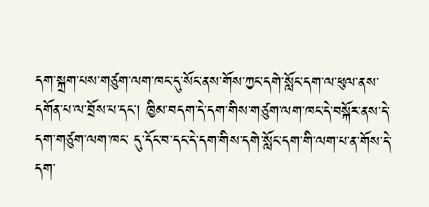དག་སྐྲག་པས་གཙུག་ལག་ཁང་དུ་སོང་ནས་གོས་ཀྱང་དགེ་སློང་དག་ལ་ཕུལ་ནས་དགོན་པ་ལ་བྲོས་པ་དང། ཁྱིམ་བདག་དེ་དག་གིས་གཙུག་ལག་ཁང་དེ་བསྐོར་ནས་དེ་དག་གཙུག་ལག་ཁང་ དུ་དོང་བ་དང་དེ་དག་གིས་དགེ་སློང་དག་གི་ལག་པ་ན་གོས་དེ་དག་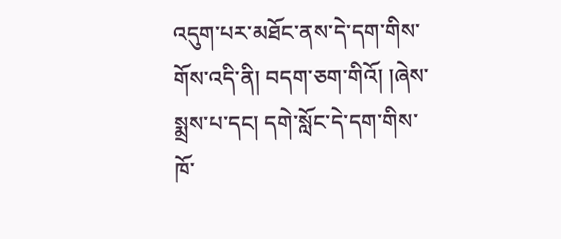འདུག་པར་མཐོང་ནས་དེ་དག་གིས་གོས་འདི་ནི། བདག་ཅག་གིའོ། །ཞེས་སྨྲས་པ་དང། དགེ་སློང་དེ་དག་གིས་ཁོ་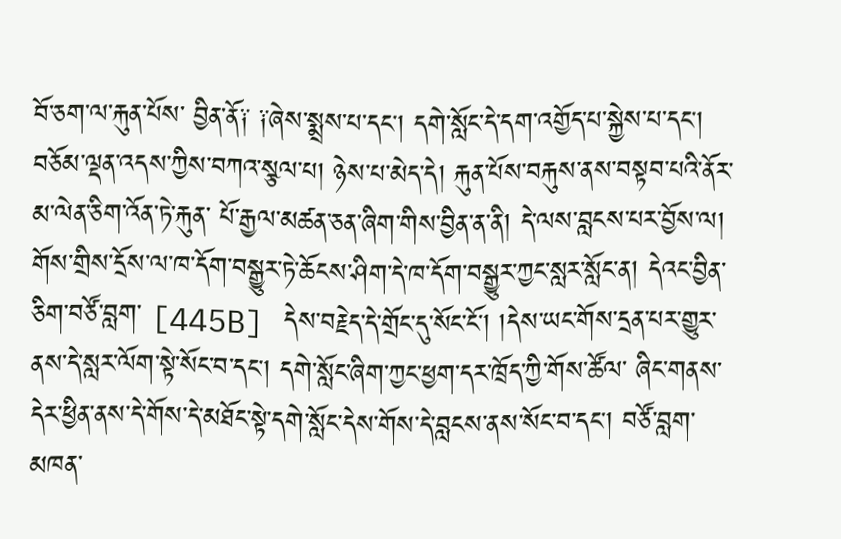བོ་ཅག་ལ་རྐུན་པོས་ བྱིན་ནོ༑ ༑ཞེས་སྨྲས་པ་དང། དགེ་སློང་དེ་དག་འགྱོད་པ་སྐྱེས་པ་དང། བཅོམ་ལྡན་འདས་ཀྱིས་བཀའ་སྩལ་པ། ཉེས་པ་མེད་དེ། རྐུན་པོས་བརྐུས་ནས་བསྟབ་པའི་ནོར་མ་ལེན་ཅིག་འོན་ཏེ་རྐུན་ པོ་རྒྱལ་མཚན་ཅན་ཞིག་གིས་བྱིན་ན་ནི། དེ་ལས་བླངས་པར་བྱོས་ལ། གོས་གྲིས་དྲོས་ལ་ཁ་དོག་བསྒྱུར་ཏེ་ཆོངས་ཤིག་དེ་ཁ་དོག་བསྒྱུར་ཀྱང་སླར་སློང་ན། དེའང་བྱིན་ཅིག་བཙོ་བླག་ [445B] དེས་བརྗེད་དེ་གྲོང་དུ་སོང་ངོ། །དེས་ཡང་གོས་དྲན་པར་གྱུར་ནས་དེ་སླར་ལོག་སྟེ་སོང་བ་དང། དགེ་སློང་ཞིག་ཀྱང་ཕྱག་དར་ཁྲོད་ཀྱི་གོས་ཚོལ་ ཞིང་གནས་དེར་ཕྱིན་ནས་དེ་གོས་དེ་མཐོང་སྟེ་དགེ་སློང་དེས་གོས་དེ་བླངས་ནས་སོང་བ་དང། བཙོ་བླག་མཁན་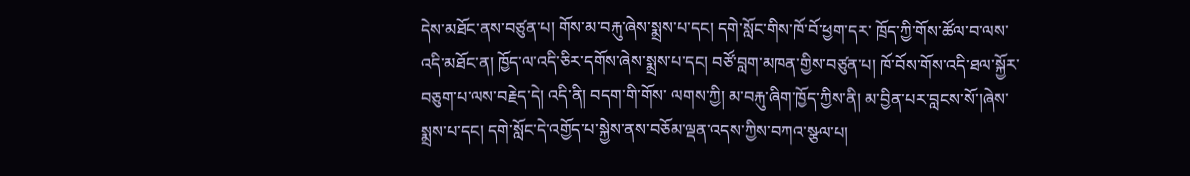དེས་མཐོང་ནས་བཙུན་པ། གོས་མ་བརྐུ་ཞེས་སྨྲས་པ་དང། དགེ་སློང་གིས་ཁོ་བོ་ཕྱག་དར་ ཁྲོད་ཀྱི་གོས་ཚོལ་བ་ལས་འདི་མཐོང་ན། ཁྱོད་ལ་འདི་ཅིར་དགོས་ཞེས་སྨྲས་པ་དང། བཙོ་བླག་མཁན་གྱིས་བཙུན་པ། ཁོ་བོས་གོས་འདི་ཐལ་སྐྱོར་བཅུག་པ་ལས་བརྗེད་དེ། འདི་ནི། བདག་གི་གོས་ ལགས་ཀྱི། མ་བརྐུ་ཞིག་ཁྱོད་ཀྱིས་ནི། མ་བྱིན་པར་བླངས་སོ་།ཞེས་སྨྲས་པ་དང། དགེ་སློང་དེ་འགྱོད་པ་སྐྱེས་ནས་བཅོམ་ལྡན་འདས་ཀྱིས་བཀའ་སྩལ་པ།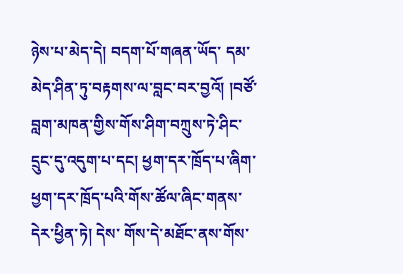ཉེས་པ་མེད་དེ། བདག་པོ་གཞན་ཡོད་ དམ་མེད་ཤིན་ཏུ་བརྟགས་ལ་བླང་བར་བྱའོ། །བཙོ་བླག་མཁན་གྱིས་གོས་ཤིག་བཀྲུས་ཏེ་ཤིང་དྲུང་དུ་འདུག་པ་དང། ཕྱག་དར་ཁྲོད་པ་ཞིག་ཕྱག་དར་ཁྲོད་པའི་གོས་ཚོལ་ཞིང་གནས་དེར་ཕྱིན་ཏེ། དེས་ གོས་དེ་མཐོང་ནས་གོས་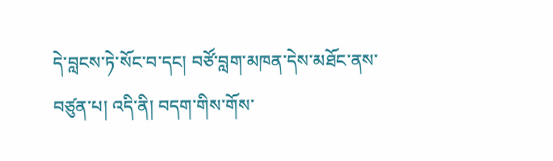དེ་བླངས་ཏེ་སོང་བ་དང། བཙོ་བླག་མཁན་དེས་མཐོང་ནས་བཙུན་པ། འདི་ནི། བདག་གིས་གོས་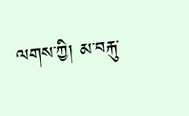ལགས་ཀྱི། མ་བརྐུ་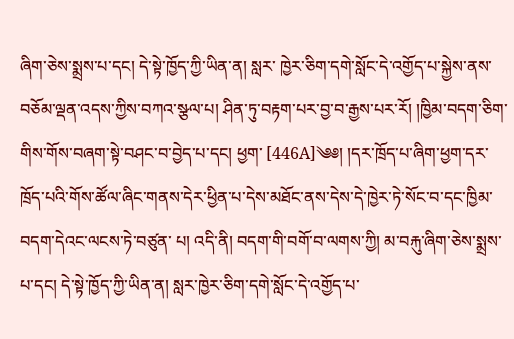ཞིག་ཅེས་སྨྲས་པ་དང། དེ་སྟེ་ཁྱོད་ཀྱི་ཡིན་ན། སླར་ ཁྱེར་ཅིག་དགེ་སློང་དེ་འགྱོད་པ་སྐྱེས་ནས་བཅོམ་ལྡན་འདས་ཀྱིས་བཀའ་སྩལ་པ། ཤིན་ཏུ་བརྟག་པར་བྱ་བ་རྒྱས་པར་རོ། །ཁྱིམ་བདག་ཅིག་གིས་གོས་བཞག་སྟེ་བཤང་བ་བྱེད་པ་དང། ཕྱག་ [446A]༄༅། །དར་ཁྲོད་པ་ཞིག་ཕྱག་དར་ཁྲོད་པའི་གོས་ཚོལ་ཞིང་གནས་དེར་ཕྱིན་པ་དེས་མཐོང་ནས་དེས་དེ་ཁྱེར་ཏེ་སོང་བ་དང་ཁྱིམ་བདག་དེའང་ལངས་ཏེ་བཙུན་ པ། འདི་ནི། བདག་གི་བགོ་བ་ལགས་ཀྱི། མ་བརྐུ་ཞིག་ཅེས་སྨྲས་པ་དང། དེ་སྟེ་ཁྱོད་ཀྱི་ཡིན་ན། སླར་ཁྱེར་ཅིག་དགེ་སློང་དེ་འགྱོད་པ་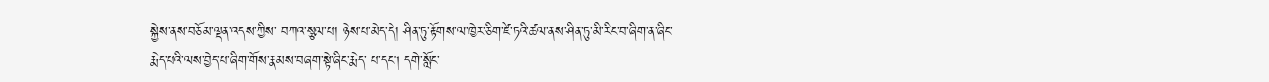སྐྱེས་ནས་བཅོམ་ལྡན་འདས་ཀྱིས་ བཀའ་སྩལ་པ། ཉེས་པ་མེད་དེ། ཤིན་ཏུ་རྟོགས་ལ་ཁྱེར་ཅིག་ཛེ་ཏའི་ཚལ་ནས་ཤིན་ཏུ་མི་རིང་བ་ཞིག་ན་ཞིང་རྨེད་པའི་ལས་བྱེད་པ་ཞིག་གོས་རྣམས་བཞག་སྟེ་ཞིང་རྨེད་ པ་དང། དགེ་སློང་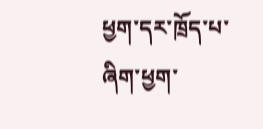ཕྱག་དར་ཁྲོད་པ་ཞིག་ཕྱག་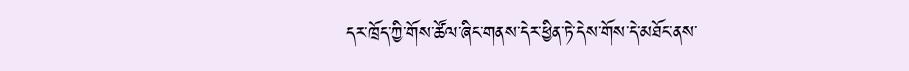དར་ཁྲོད་ཀྱི་གོས་ཚོལ་ཞིང་གནས་དེར་ཕྱིན་ཏེ་དེས་གོས་དེ་མཐོང་ནས་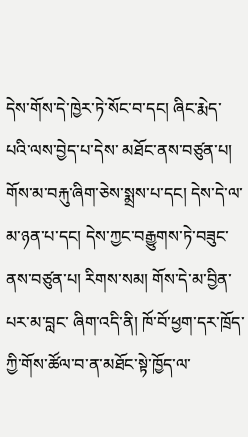དེས་གོས་དེ་ཁྱེར་ཏེ་སོང་བ་དང། ཞིང་རྨེད་པའི་ལས་བྱེད་པ་དེས་ མཐོང་ནས་བཙུན་པ། གོས་མ་བརྐུ་ཞིག་ཅེས་སྨྲས་པ་དང། དེས་དེ་ལ་མ་ཉན་པ་དང། དེས་ཀྱང་བརྒྱུགས་ཏེ་བཟུང་ནས་བཙུན་པ། རིགས་སམ། གོས་དེ་མ་བྱིན་པར་མ་བླང་ ཞིག་འདི་ནི། ཁོ་བོ་ཕྱག་དར་ཁྲོད་ཀྱི་གོས་ཚོལ་བ་ན་མཐོང་སྟེ་ཁྱོད་ལ་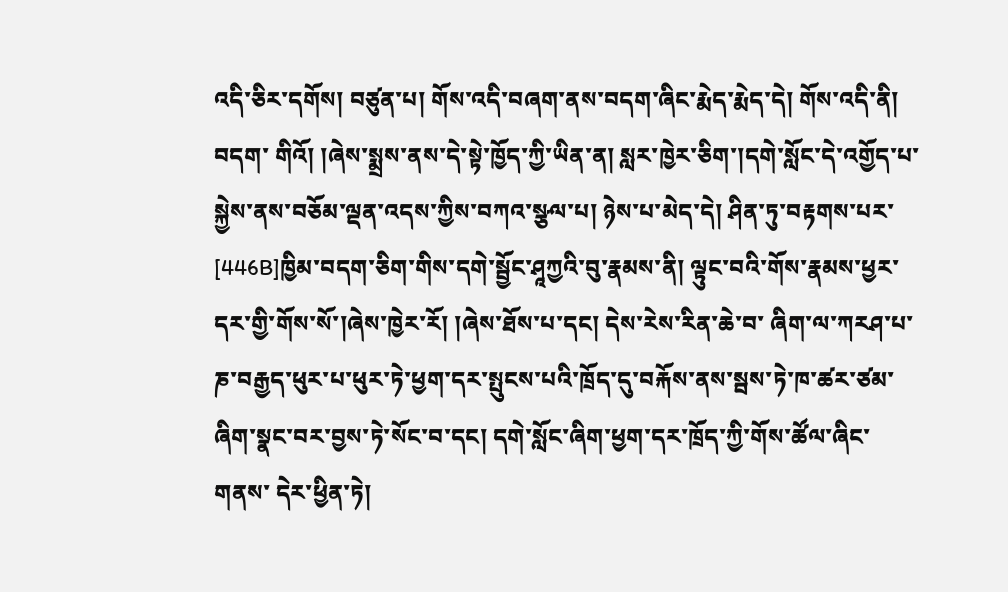འདི་ཅིར་དགོས། བཙུན་པ། གོས་འདི་བཞག་ནས་བདག་ཞིང་རྨེད་རྨེད་དེ། གོས་འདི་ནི། བདག་ གིའོ། །ཞེས་སྨྲས་ནས་དེ་སྟེ་ཁྱོད་ཀྱི་ཡིན་ན། སླར་ཁྱེར་ཅིག་།དགེ་སློང་དེ་འགྱོད་པ་སྐྱེས་ནས་བཅོམ་ལྡན་འདས་ཀྱིས་བཀའ་སྩལ་པ། ཉེས་པ་མེད་དེ། ཤིན་ཏུ་བརྟགས་པར་ [446B]ཁྱིམ་བདག་ཅིག་གིས་དགེ་སྦྱོང་ཤཱཀྱའི་བུ་རྣམས་ནི། ལྟུང་བའི་གོས་རྣམས་ཕྱར་དར་གྱི་གོས་སོ་།ཞེས་ཁྱེར་རོ། །ཞེས་ཐོས་པ་དང། དེས་རེས་རིན་ཆེ་བ་ ཞིག་ལ་ཀརཤ་པ་ཎ་བརྒྱད་ཕུར་པ་ཕུར་ཏེ་ཕྱག་དར་སྤུངས་པའི་ཁྲོད་དུ་བརྐོས་ནས་སྦས་ཏེ་ཁ་ཚར་ཙམ་ཞིག་སྣང་བར་བྱས་ཏེ་སོང་བ་དང། དགེ་སློང་ཞིག་ཕྱག་དར་ཁྲོད་ཀྱི་གོས་ཚོལ་ཞིང་གནས་ དེར་ཕྱིན་ཏེ།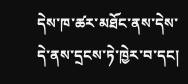དེས་ཁ་ཚར་མཐོང་ནས་དེས་དེ་ནས་དྲངས་ཏེ་ཁྱེར་བ་དང།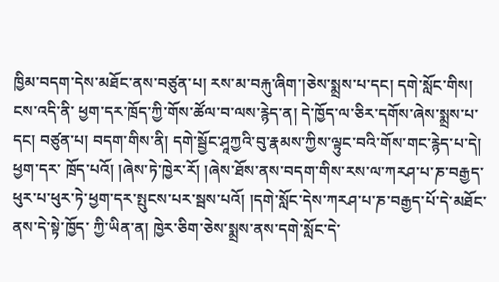ཁྱིམ་བདག་དེས་མཐོང་ནས་བཙུན་པ། རས་མ་བརྐུ་ཞིག་།ཅེས་སྨྲས་པ་དང། དགེ་སློང་གིས། ངས་འདི་ནི་ ཕྱག་དར་ཁྲོད་ཀྱི་གོས་ཚོལ་བ་ལས་རྙེད་ན། དེ་ཁྱོད་ལ་ཅིར་དགོས་ཞེས་སྨྲས་པ་དང། བཙུན་པ། བདག་གིས་ནི། དགེ་སྦྱོང་ཤཱཀྱའི་བུ་རྣམས་ཀྱིས་ལྟུང་བའི་གོས་གང་རྙེད་པ་དེ། ཕྱག་དར་ ཁྲོད་པའོ། །ཞེས་ཏེ་ཁྱེར་རོ། །ཞེས་ཐོས་ནས་བདག་གིས་རས་ལ་ཀརཤ་པ་ཎ་བརྒྱད་ཕུར་པ་ཕུར་ཏེ་ཕྱག་དར་སྤུངས་པར་སྦས་པའོ། །དགེ་སློང་དེས་ཀརཤ་པ་ཎ་བརྒྱད་པོ་དེ་མཐོང་ནས་དེ་སྟེ་ཁྱོད་ ཀྱི་ཡིན་ན། ཁྱེར་ཅིག་ཅེས་སྨྲས་ནས་དགེ་སློང་དེ་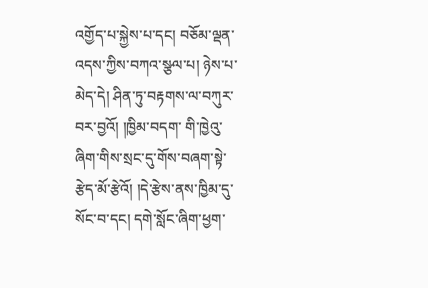འགྱོད་པ་སྐྱེས་པ་དང། བཅོམ་ལྡན་འདས་ཀྱིས་བཀའ་སྩལ་པ། ཉེས་པ་མེད་དེ། ཤིན་ཏུ་བརྟགས་ལ་བཀུར་བར་བྱའོ། །ཁྱིམ་བདག་ གི་ཁྱེའུ་ཞིག་གིས་སྲང་དུ་གོས་བཞག་སྟེ་རྩེད་མོ་རྩེའོ། །དེ་རྩེས་ནས་ཁྱིམ་དུ་སོང་བ་དང། དགེ་སློང་ཞིག་ཕྱག་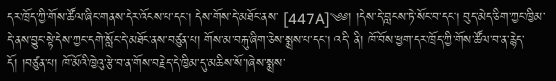དར་ཁྲོད་ཀྱི་གོས་ཚོལ་ཞིང་གནས་དེར་འོངས་པ་དང། དེས་གོས་དེ་མཐོང་ནས་ [447A]༄༅། །དེས་དེ་བླངས་ཏེ་སོང་བ་དང། བུད་མེད་ཅིག་ཀྱང་ཁྱིམ་དེ་ནས་བྱུང་སྟེ་དེས་ཀྱང་དགེ་སློང་དེ་མཐོང་ནས་བཙུན་པ། གོས་མ་བརྐུ་ཞིག་ཅེས་སྨྲས་པ་དང། འདི་ ནི། ཁོ་བོས་ཕྱག་དར་ཁྲོད་ཀྱི་གོས་ཚོལ་བ་ན་རྙེད་དོ། །བཙུན་པ། ཁོ་མོའི་ཁྱེའུ་རྩེ་བ་ན་གོས་བརྗེད་དེ་ཁྱིམ་དུ་མཆིས་སོ་།ཞེས་སྨྲས་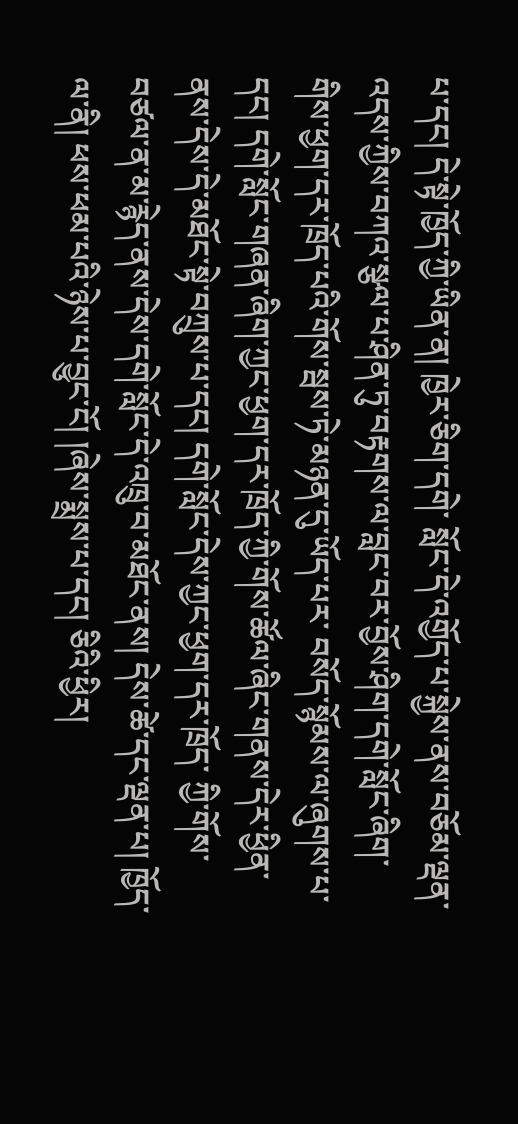པ་དང། དེ་སྟེ་ཁྱོད་ཀྱི་ཡིན་ན། ཁྱེར་ཅིག་དགེ་ སློང་དེ་འགྱོད་པ་སྐྱེས་ནས་བཅོམ་ལྡན་འདས་ཀྱིས་བཀའ་སྩལ་པ་ཤིན་ཏུ་བརྟགས་ལ་བླང་བར་བྱོས་ཤིག་དགེ་སློང་ཞིག་གིས་ཕྱག་དར་ཁྲོད་པའི་གོས་སྦས་ཏེ་མཉན་དུ་ཡོད་པར་ བསོད་སྙོམས་ལ་ཞུགས་པ་དང། དགེ་སློང་གཞན་ཞིག་ཀྱང་ཕྱག་དར་ཁྲོད་ཀྱི་གོས་ཚོལ་ཞིང་གནས་དེར་ཕྱིན་ནས་དེས་དེ་མཐོང་སྟེ་བཀྲུས་པ་དང། དགེ་སློང་དེས་ཀྱང་ཕྱག་དར་ཁྲོད་ ཀྱི་གོས་བཙལ་ན་མ་རྙེད་ནས་དེས་དགེ་སློང་དེ་འཁྲུ་བ་མཐོང་ནས། དེས་ཚེ་དང་ལྡན་པ། ཁྱོད་ལ་ནི། ཕས་ཕམ་པའི་ཉེས་པ་བྱུང་ངོ། །ཞེས་སྨྲས་པ་དང། ཅིའི་ཕྱིར།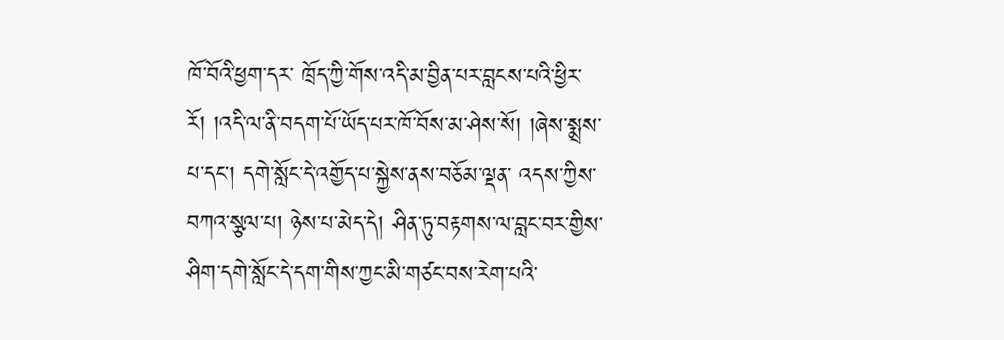ཁོ་བོའི་ཕྱག་དར་ ཁྲོད་ཀྱི་གོས་འདི་མ་བྱིན་པར་བླངས་པའི་ཕྱིར་རོ། །འདི་ལ་ནི་བདག་པོ་ཡོད་པར་ཁོ་བོས་མ་ཤེས་སོ། །ཞེས་སྨྲས་པ་དང། དགེ་སློང་དེ་འགྱོད་པ་སྐྱེས་ནས་བཅོམ་ལྡན་ འདས་ཀྱིས་བཀའ་སྩལ་པ། ཉེས་པ་མེད་དེ། ཤིན་ཏུ་བརྟགས་ལ་བླང་བར་གྱིས་ཤིག་དགེ་སློང་དེ་དག་གིས་ཀྱང་མི་གཙང་བས་རེག་པའི་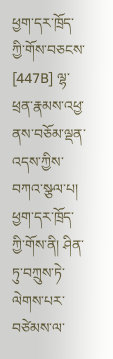ཕྱག་དར་ཁྲོད་ཀྱི་གོས་བཅངས་ [447B] ལྷ་ཕྲན་རྣམས་འཕྱ་ནས་བཅོམ་ལྡན་འདས་ཀྱིས་བཀའ་སྩལ་པ། ཕྱག་དར་ཁྲོད་ཀྱི་གོས་ནི། ཤིན་ཏུ་བཀྲུས་ཏེ་ལེགས་པར་བཙེམས་ལ་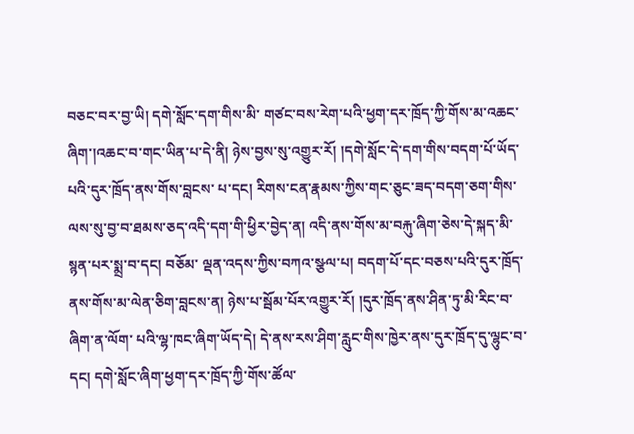བཅང་བར་བྱ་ཡི། དགེ་སློང་དག་གིས་མི་ གཙང་བས་རེག་པའི་ཕྱག་དར་ཁྲོད་ཀྱི་གོས་མ་འཆང་ཞིག་།འཆང་བ་གང་ཡིན་པ་དེ་ནི། ཉེས་བྱས་སུ་འགྱུར་རོ། །དགེ་སློང་དེ་དག་གིས་བདག་པོ་ཡོད་པའི་དུར་ཁྲོད་ནས་གོས་བླངས་ པ་དང། རིགས་ངན་རྣམས་ཀྱིས་གང་ཅུང་ཟད་བདག་ཅག་གིས་ལས་སུ་བྱ་བ་ཐམས་ཅད་འདི་དག་གི་ཕྱིར་བྱེད་ན། འདི་ནས་གོས་མ་བརྐུ་ཞིག་ཅེས་དེ་སྐད་མི་སྙན་པར་སྨྲ་བ་དང། བཅོམ་ ལྡན་འདས་ཀྱིས་བཀའ་སྩལ་པ། བདག་པོ་དང་བཅས་པའི་དུར་ཁྲོད་ནས་གོས་མ་ལེན་ཅིག་བླངས་ན། ཉེས་པ་སྦོམ་པོར་འགྱུར་རོ། །དུར་ཁྲོད་ནས་ཤིན་ཏུ་མི་རིང་བ་ཞིག་ན་ལོག་ པའི་ལྷ་ཁང་ཞིག་ཡོད་དེ། དེ་ནས་རས་ཤིག་རླུང་གིས་ཁྱེར་ནས་དུར་ཁྲོད་དུ་ལྷུང་བ་དང། དགེ་སློང་ཞིག་ཕྱག་དར་ཁྲོད་ཀྱི་གོས་ཚོལ་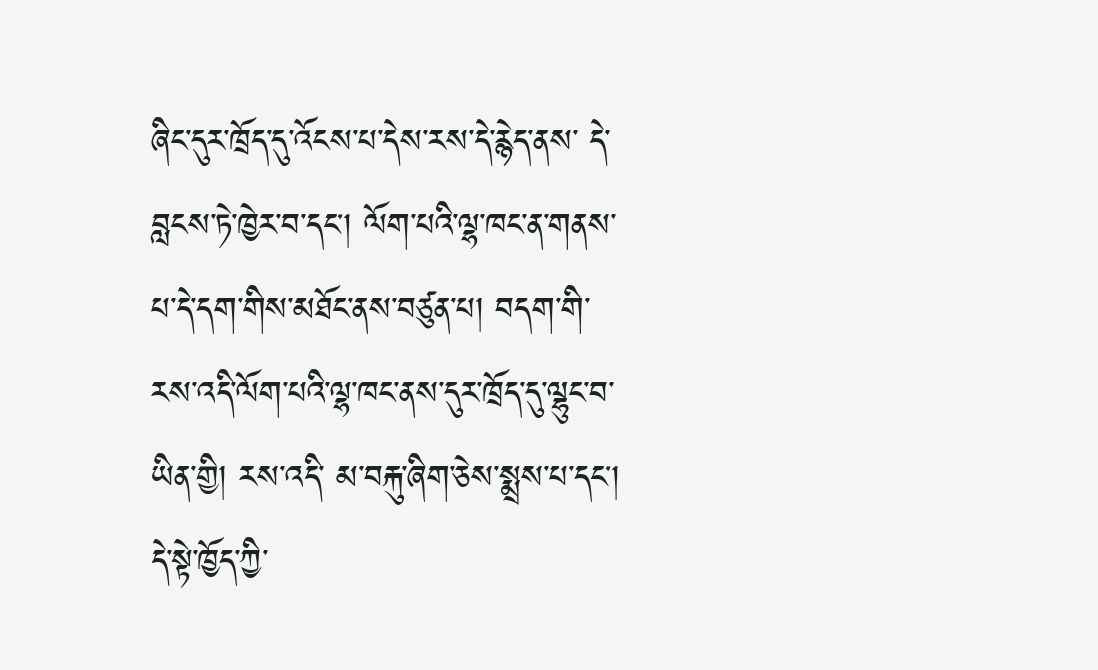ཞིང་དུར་ཁྲོད་དུ་འོངས་པ་དེས་རས་དེ་རྙེད་ནས་ དེ་བླངས་ཏེ་ཁྱེར་བ་དང། ལོག་པའི་ལྷ་ཁང་ན་གནས་པ་དེ་དག་གིས་མཐོང་ནས་བཙུན་པ། བདག་གི་རས་འདི་ལོག་པའི་ལྷ་ཁང་ནས་དུར་ཁྲོད་དུ་ལྷུང་བ་ཡིན་གྱི། རས་འདི་ མ་བརྐུ་ཞིག་ཅེས་སྨྲས་པ་དང། དེ་སྟེ་ཁྱོད་ཀྱི་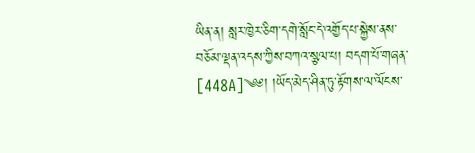ཡིན་ན། སླར་ཁྱེར་ཅིག་དགེ་སློང་དེ་འགྱོད་པ་སྐྱེས་ནས་བཅོམ་ལྡན་འདས་ཀྱིས་བཀའ་སྩལ་པ། བདག་པོ་གཞན་ [448A]༄༅། །ཡོད་མེད་ཤིན་ཏུ་རྟོགས་ལ་ལོངས་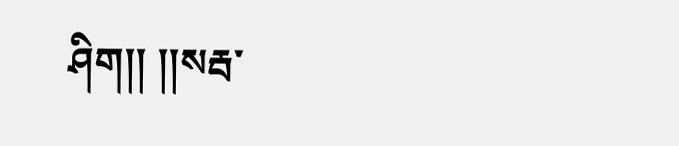ཤིག།། །།སརྦ་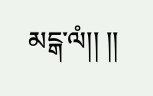མངྒ་ལཾ།། །།